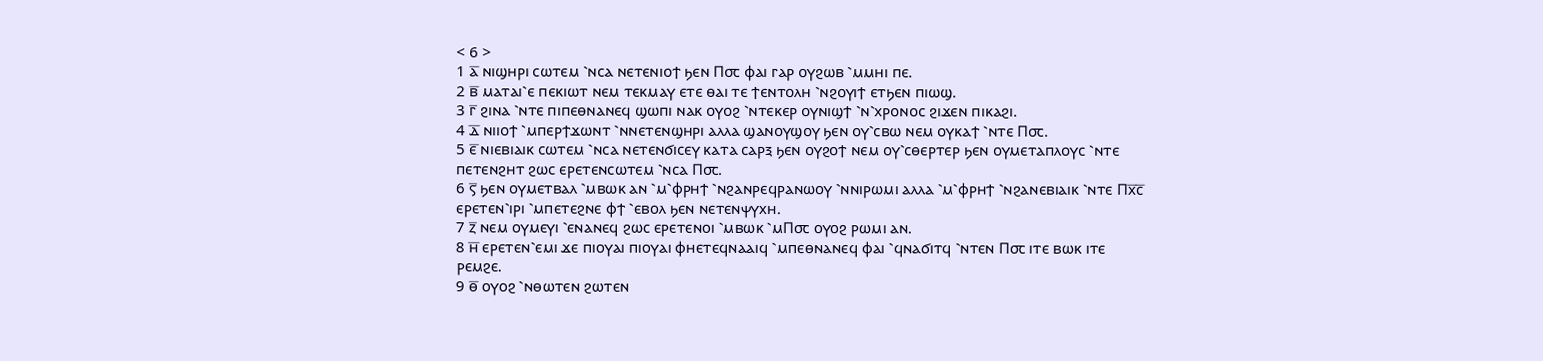< 6 >
1 ⲁ̅ ⲛⲓϣⲏⲣⲓ ⲥⲱⲧⲉⲙ ⳿ⲛⲥⲁ ⲛⲉⲧⲉⲛⲓⲟϯ ϧⲉⲛ Ⲡ⳪ ⲫⲁⲓ ⲅⲁⲣ ⲟⲩϩⲱⲃ ⳿ⲙⲙⲏⲓ ⲡⲉ.
2 ⲃ̅ ⲙⲁⲧⲁⲓ⳿ⲉ ⲡⲉⲕⲓⲱⲧ ⲛⲉⲙ ⲧⲉⲕⲙⲁⲩ ⲉⲧⲉ ⲑⲁⲓ ⲧⲉ ϯⲉⲛⲧⲟⲗⲏ ⳿ⲛϩⲟⲩⲓϯ ⲉⲧϧⲉⲛ ⲡⲓⲱϣ.
3 ⲅ̅ ϩⲓⲛⲁ ⳿ⲛⲧⲉ ⲡⲓⲡⲉⲑⲛⲁⲛⲉϥ ϣⲱⲡⲓ ⲛⲁⲕ ⲟⲩⲟϩ ⳿ⲛⲧⲉⲕⲉⲣ ⲟⲩⲛⲓϣϯ ⳿ⲛ⳿ⲭⲣⲟⲛⲟⲥ ϩⲓϫⲉⲛ ⲡⲓⲕⲁϩⲓ.
4 ⲇ̅ ⲛⲓⲓⲟϯ ⳿ⲙⲡⲉⲣϯϫⲱⲛⲧ ⳿ⲛⲛⲉⲧⲉⲛϣⲏⲣⲓ ⲁⲗⲗⲁ ϣⲁⲛⲟⲩϣⲟⲩ ϧⲉⲛ ⲟⲩ⳿ⲥⲃⲱ ⲛⲉⲙ ⲟⲩⲕⲁϯ ⳿ⲛⲧⲉ Ⲡ⳪.
5 ⲉ̅ ⲛⲓⲉⲃⲓⲁⲓⲕ ⲥⲱⲧⲉⲙ ⳿ⲛⲥⲁ ⲛⲉⲧⲉⲛϭⲓⲥⲉⲩ ⲕⲁⲧⲁ ⲥⲁⲣⲝ ϧⲉⲛ ⲟⲩϩⲟϯ ⲛⲉⲙ ⲟⲩ⳿ⲥⲑⲉⲣⲧⲉⲣ ϧⲉⲛ ⲟⲩⲙⲉⲧⲁⲡⲗⲟⲩⲥ ⳿ⲛⲧⲉ ⲡⲉⲧⲉⲛϩⲏⲧ ϩⲱⲥ ⲉⲣⲉⲧⲉⲛⲥⲱⲧⲉⲙ ⳿ⲛⲥⲁ Ⲡ⳪.
6 ⲋ̅ ϧⲉⲛ ⲟⲩⲙⲉⲧⲃⲁⲗ ⳿ⲙⲃⲱⲕ ⲁⲛ ⳿ⲙ⳿ⲫⲣⲏϯ ⳿ⲛϩⲁⲛⲣⲉϥⲣⲁⲛⲱⲟⲩ ⳿ⲛⲛⲓⲣⲱⲙⲓ ⲁⲗⲗⲁ ⳿ⲙ⳿ⲫⲣⲏϯ ⳿ⲛϩⲁⲛⲉⲃⲓⲁⲓⲕ ⳿ⲛⲧⲉ Ⲡⲭ̅ⲥ̅ ⲉⲣⲉⲧⲉⲛ⳿ⲓⲣⲓ ⳿ⲙⲡⲉⲧⲉϩⲛⲉ ⲫϯ ⳿ⲉⲃⲟⲗ ϧⲉⲛ ⲛⲉⲧⲉⲛⲯⲩⲭⲏ.
7 ⲍ̅ ⲛⲉⲙ ⲟⲩⲙⲉⲩⲓ ⳿ⲉⲛⲁⲛⲉϥ ϩⲱⲥ ⲉⲣⲉⲧⲉⲛⲟⲓ ⳿ⲙⲃⲱⲕ ⳿ⲙⲠ⳪ ⲟⲩⲟϩ ⲣⲱⲙⲓ ⲁⲛ.
8 ⲏ̅ ⲉⲣⲉⲧⲉⲛ⳿ⲉⲙⲓ ϫⲉ ⲡⲓⲟⲩⲁⲓ ⲡⲓⲟⲩⲁⲓ ⲫⲏⲉⲧⲉϥⲛⲁⲁⲓϥ ⳿ⲙⲡⲉⲑⲛⲁⲛⲉϥ ⲫⲁⲓ ⳿ϥⲛⲁϭⲓⲧϥ ⳿ⲛⲧⲉⲛ Ⲡ⳪ ⲓⲧⲉ ⲃⲱⲕ ⲓⲧⲉ ⲣⲉⲙϩⲉ.
9 ⲑ̅ ⲟⲩⲟϩ ⳿ⲛⲑⲱⲧⲉⲛ ϩⲱⲧⲉⲛ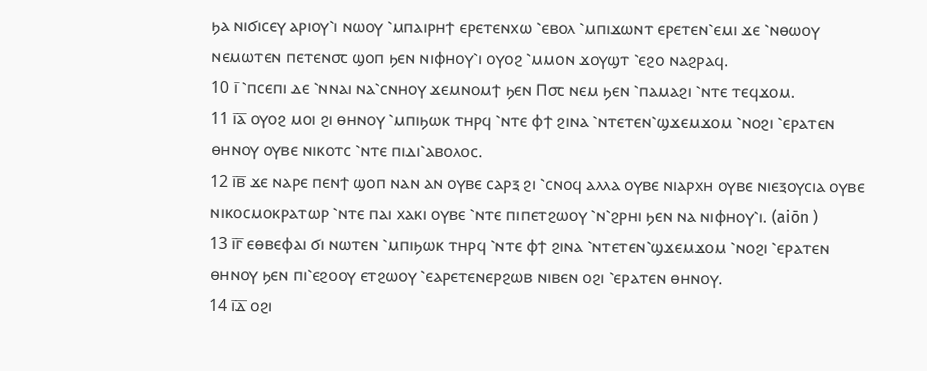ϧⲁ ⲛⲓϭⲓⲥⲉⲩ ⲁⲣⲓⲟⲩ⳿ⲓ ⲛⲱⲟⲩ ⳿ⲙⲡⲁⲓⲣⲏϯ ⲉⲣⲉⲧⲉⲛⲭⲱ ⳿ⲉⲃⲟⲗ ⳿ⲙⲡⲓϫⲱⲛⲧ ⲉⲣⲉⲧⲉⲛ⳿ⲉⲙⲓ ϫⲉ ⳿ⲛⲑⲱⲟⲩ ⲛⲉⲙⲱⲧⲉⲛ ⲡⲉⲧⲉⲛ⳪ ϣⲟⲡ ϧⲉⲛ ⲛⲓⲫⲏⲟⲩ⳿ⲓ ⲟⲩⲟϩ ⳿ⲙⲙⲟⲛ ϫⲟⲩϣⲧ ⳿ⲉϩⲟ ⲛⲁϩⲣⲁϥ.
10 ⲓ̅ ⳿ⲡⲥⲉⲡⲓ ⲇⲉ ⳿ⲛⲛⲁⲓ ⲛⲁ⳿ⲥⲛⲏⲟⲩ ϫⲉⲙⲛⲟⲙϯ ϧⲉⲛ Ⲡ⳪ ⲛⲉⲙ ϧⲉⲛ ⳿ⲡⲁⲙⲁϩⲓ ⳿ⲛⲧⲉ ⲧⲉϥϫⲟⲙ.
11 ⲓ̅ⲁ̅ ⲟⲩⲟϩ ⲙⲟⲓ ϩⲓ ⲑⲏⲛⲟⲩ ⳿ⲙⲡⲓϧⲱⲕ ⲧⲏⲣϥ ⳿ⲛⲧⲉ ⲫϯ ϩⲓⲛⲁ ⳿ⲛⲧⲉⲧⲉⲛ⳿ϣϫⲉⲙϫⲟⲙ ⳿ⲛⲟϩⲓ ⳿ⲉⲣⲁⲧⲉⲛ ⲑⲏⲛⲟⲩ ⲟⲩⲃⲉ ⲛⲓⲕⲟⲧⲥ ⳿ⲛⲧⲉ ⲡⲓⲇⲓ⳿ⲁⲃⲟⲗⲟⲥ.
12 ⲓ̅ⲃ̅ ϫⲉ ⲛⲁⲣⲉ ⲡⲉⲛϯ ϣⲟⲡ ⲛⲁⲛ ⲁⲛ ⲟⲩⲃⲉ ⲥⲁⲣⲝ ϩⲓ ⳿ⲥⲛⲟϥ ⲁⲗⲗⲁ ⲟⲩⲃⲉ ⲛⲓⲁⲣⲭⲏ ⲟⲩⲃⲉ ⲛⲓⲉⲝⲟⲩⲥⲓⲁ ⲟⲩⲃⲉ ⲛⲓⲕⲟⲥⲙⲟⲕⲣⲁⲧⲱⲣ ⳿ⲛⲧⲉ ⲡⲁⲓ ⲭⲁⲕⲓ ⲟⲩⲃⲉ ⳿ⲛⲧⲉ ⲡⲓⲡⲉⲧϩⲱⲟⲩ ⳿ⲛ⳿ϩⲣⲏⲓ ϧⲉⲛ ⲛⲁ ⲛⲓⲫⲏⲟⲩ⳿ⲓ. (aiōn )
13 ⲓ̅ⲅ̅ ⲉⲑⲃⲉⲫⲁⲓ ϭⲓ ⲛⲱⲧⲉⲛ ⳿ⲙⲡⲓϧⲱⲕ ⲧⲏⲣϥ ⳿ⲛⲧⲉ ⲫϯ ϩⲓⲛⲁ ⳿ⲛⲧⲉⲧⲉⲛ⳿ϣϫⲉⲙϫⲟⲙ ⳿ⲛⲟϩⲓ ⳿ⲉⲣⲁⲧⲉⲛ ⲑⲏⲛⲟⲩ ϧⲉⲛ ⲡⲓ⳿ⲉϩⲟⲟⲩ ⲉⲧϩⲱⲟⲩ ⳿ⲉⲁⲣⲉⲧⲉⲛⲉⲣϩⲱⲃ ⲛⲓⲃⲉⲛ ⲟϩⲓ ⳿ⲉⲣⲁⲧⲉⲛ ⲑⲏⲛⲟⲩ.
14 ⲓ̅ⲇ̅ ⲟϩⲓ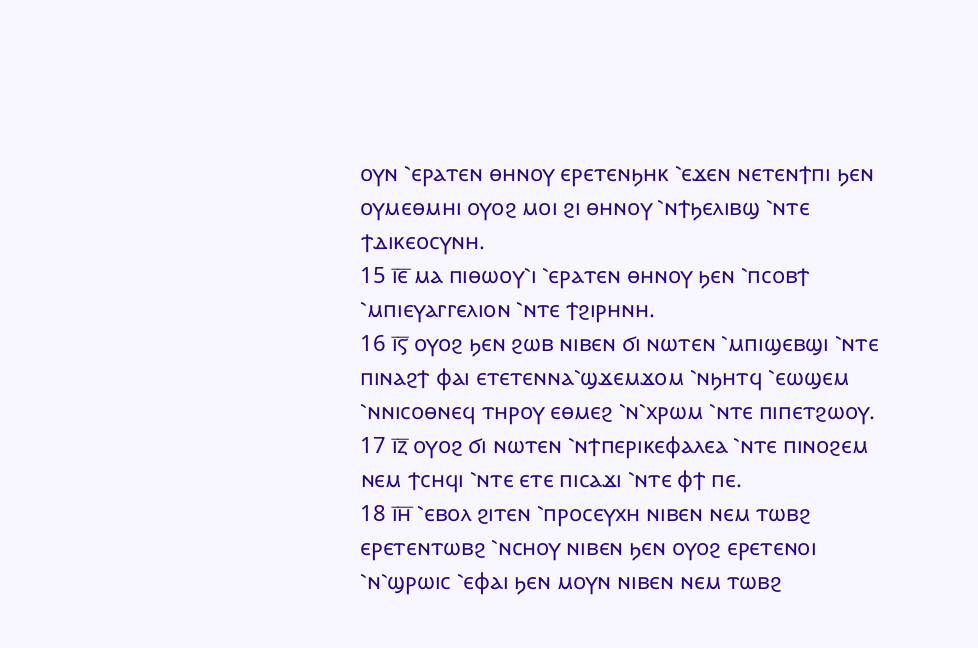ⲟⲩⲛ ⳿ⲉⲣⲁⲧⲉⲛ ⲑⲏⲛⲟⲩ ⲉⲣⲉⲧⲉⲛϧⲏⲕ ⳿ⲉϫⲉⲛ ⲛⲉⲧⲉⲛϯⲡⲓ ϧⲉⲛ ⲟⲩⲙⲉⲑⲙⲏⲓ ⲟⲩⲟϩ ⲙⲟⲓ ϩⲓ ⲑⲏⲛⲟⲩ ⳿ⲛϯϧⲉⲗⲓⲃϣ ⳿ⲛⲧⲉ ϯⲇⲓⲕⲉⲟⲥⲩⲛⲏ.
15 ⲓ̅ⲉ̅ ⲙⲁ ⲡⲓⲑⲱⲟⲩ⳿ⲓ ⳿ⲉⲣⲁⲧⲉⲛ ⲑⲏⲛⲟⲩ ϧⲉⲛ ⳿ⲡⲥⲟⲃϯ ⳿ⲙⲡⲓⲉⲩⲁⲅⲅⲉⲗⲓⲟⲛ ⳿ⲛⲧⲉ ϯϩⲓⲣⲏⲛⲏ.
16 ⲓ̅ⲋ̅ ⲟⲩⲟϩ ϧⲉⲛ ϩⲱⲃ ⲛⲓⲃⲉⲛ ϭⲓ ⲛⲱⲧⲉⲛ ⳿ⲙⲡⲓϣⲉⲃϣⲓ ⳿ⲛⲧⲉ ⲡⲓⲛⲁϩϯ ⲫⲁⲓ ⲉⲧⲉⲧⲉⲛⲛⲁ⳿ϣϫⲉⲙϫⲟⲙ ⳿ⲛϧⲏⲧϥ ⳿ⲉⲱϣⲉⲙ ⳿ⲛⲛⲓⲥⲟⲑⲛⲉϥ ⲧⲏⲣⲟⲩ ⲉⲑⲙⲉϩ ⳿ⲛ⳿ⲭⲣⲱⲙ ⳿ⲛⲧⲉ ⲡⲓⲡⲉⲧϩⲱⲟⲩ.
17 ⲓ̅ⲍ̅ ⲟⲩⲟϩ ϭⲓ ⲛⲱⲧⲉⲛ ⳿ⲛϯⲡⲉⲣⲓⲕⲉⲫⲁⲗⲉⲁ ⳿ⲛⲧⲉ ⲡⲓⲛⲟϩⲉⲙ ⲛⲉⲙ ϯⲥⲏϥⲓ ⳿ⲛⲧⲉ ⲉⲧⲉ ⲡⲓⲥⲁϫⲓ ⳿ⲛⲧⲉ ⲫϯ ⲡⲉ.
18 ⲓ̅ⲏ̅ ⳿ⲉⲃⲟⲗ ϩⲓⲧⲉⲛ ⳿ⲡⲣⲟⲥⲉⲩⲭⲏ ⲛⲓⲃⲉⲛ ⲛⲉⲙ ⲧⲱⲃϩ ⲉⲣⲉⲧⲉⲛⲧⲱⲃϩ ⳿ⲛⲥⲏⲟⲩ ⲛⲓⲃⲉⲛ ϧⲉⲛ ⲟⲩⲟϩ ⲉⲣⲉⲧⲉⲛⲟⲓ ⳿ⲛ⳿ϣⲣⲱⲓⲥ ⳿ⲉⲫⲁⲓ ϧⲉⲛ ⲙⲟⲩⲛ ⲛⲓⲃⲉⲛ ⲛⲉⲙ ⲧⲱⲃϩ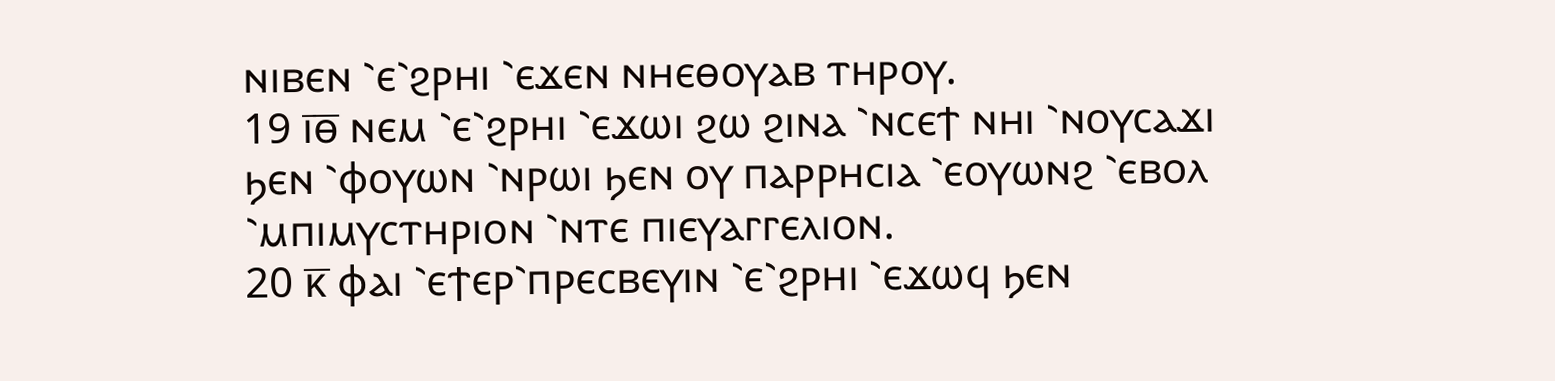ⲛⲓⲃⲉⲛ ⳿ⲉ⳿ϩⲣⲏⲓ ⳿ⲉϫⲉⲛ ⲛⲏⲉⲑⲟⲩⲁⲃ ⲧⲏⲣⲟⲩ.
19 ⲓ̅ⲑ̅ ⲛⲉⲙ ⳿ⲉ⳿ϩⲣⲏⲓ ⳿ⲉϫⲱⲓ ϩⲱ ϩⲓⲛⲁ ⳿ⲛⲥⲉϯ ⲛⲏⲓ ⳿ⲛⲟⲩⲥⲁϫⲓ ϧⲉⲛ ⳿ⲫⲟⲩⲱⲛ ⳿ⲛⲣⲱⲓ ϧⲉⲛ ⲟⲩ ⲡⲁⲣⲣⲏⲥⲓⲁ ⳿ⲉⲟⲩⲱⲛϩ ⳿ⲉⲃⲟⲗ ⳿ⲙⲡⲓⲙⲩⲥⲧⲏⲣⲓⲟⲛ ⳿ⲛⲧⲉ ⲡⲓⲉⲩⲁⲅⲅⲉⲗⲓⲟⲛ.
20 ⲕ̅ ⲫⲁⲓ ⳿ⲉϯⲉⲣ⳿ⲡⲣⲉⲥⲃⲉⲩⲓⲛ ⳿ⲉ⳿ϩⲣⲏⲓ ⳿ⲉϫⲱϥ ϧⲉⲛ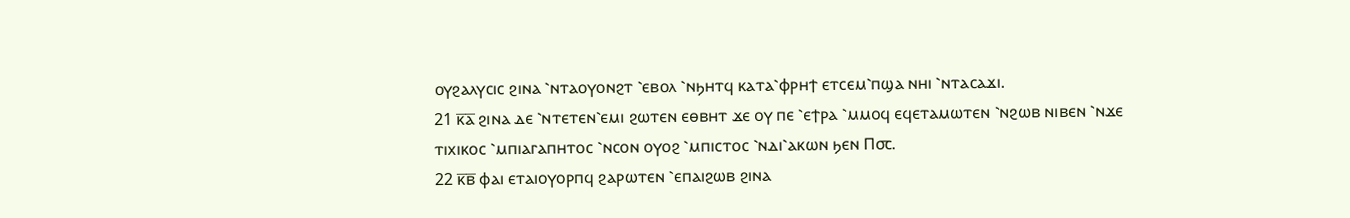ⲟⲩϩⲁⲗⲩⲥⲓⲥ ϩⲓⲛⲁ ⳿ⲛⲧⲁⲟⲩⲟⲛϩⲧ ⳿ⲉⲃⲟⲗ ⳿ⲛϧⲏⲧϥ ⲕⲁⲧⲁ⳿ⲫⲣⲏϯ ⲉⲧⲥⲉⲙ⳿ⲡϣⲁ ⲛⲏⲓ ⳿ⲛⲧⲁⲥⲁϫⲓ.
21 ⲕ̅ⲁ̅ ϩⲓⲛⲁ ⲇⲉ ⳿ⲛⲧⲉⲧⲉⲛ⳿ⲉⲙⲓ ϩⲱⲧⲉⲛ ⲉⲑⲃⲏⲧ ϫⲉ ⲟⲩ ⲡⲉ ⳿ⲉϯⲣⲁ ⳿ⲙⲙⲟϥ ⲉϥⲉⲧⲁⲙⲱⲧⲉⲛ ⳿ⲛϩⲱⲃ ⲛⲓⲃⲉⲛ ⳿ⲛϫⲉ ⲧⲓⲭⲓⲕⲟⲥ ⳿ⲙⲡⲓⲁⲅⲁⲡⲏⲧⲟⲥ ⳿ⲛⲥⲟⲛ ⲟⲩⲟϩ ⳿ⲙⲡⲓⲥⲧⲟⲥ ⳿ⲛⲇⲓ⳿ⲁⲕⲱⲛ ϧⲉⲛ Ⲡ⳪.
22 ⲕ̅ⲃ̅ ⲫⲁⲓ ⲉⲧⲁⲓⲟⲩⲟⲣⲡϥ ϩⲁⲣⲱⲧⲉⲛ ⳿ⲉⲡⲁⲓϩⲱⲃ ϩⲓⲛⲁ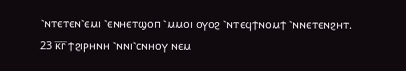⳿ⲛⲧⲉⲧⲉⲛ⳿ⲉⲙⲓ ⳿ⲉⲛⲏⲉⲧϣⲟⲡ ⳿ⲙⲙⲟⲓ ⲟⲩⲟϩ ⳿ⲛⲧⲉϥϯⲛⲟⲙϯ ⳿ⲛⲛⲉⲧⲉⲛϩⲏⲧ.
23 ⲕ̅ⲅ̅ ϯϩⲓⲣⲏⲛⲏ ⳿ⲛⲛⲓ⳿ⲥⲛⲏⲟⲩ ⲛⲉⲙ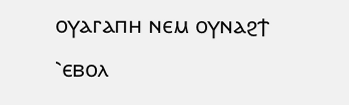ⲟⲩⲁⲅⲁⲡⲏ ⲛⲉⲙ ⲟⲩⲛⲁϩϯ ⳿ⲉⲃⲟⲗ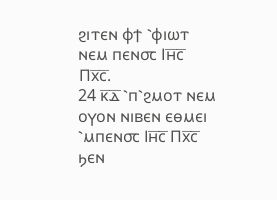ϩⲓⲧⲉⲛ ⲫϯ ⳿ⲫⲓⲱⲧ ⲛⲉⲙ ⲡⲉⲛ⳪ Ⲓⲏ̅ⲥ̅ Ⲡⲭ̅ⲥ̅.
24 ⲕ̅ⲇ̅ ⳿ⲡ⳿ϩⲙⲟⲧ ⲛⲉⲙ ⲟⲩⲟⲛ ⲛⲓⲃⲉⲛ ⲉⲑⲙⲉⲓ ⳿ⲙⲡⲉⲛ⳪ Ⲓⲏ̅ⲥ̅ Ⲡⲭ̅ⲥ̅ ϧⲉⲛ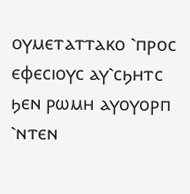ⲟⲩⲙⲉⲧⲁⲧⲧⲁⲕⲟ ⳿ⲡⲣⲟⲥ ⲉⲫⲉⲥⲓⲟⲩⲥ ⲁⲩ⳿ⲥϧⲏⲧⲥ ϧⲉⲛ ⲣⲱⲙⲏ ⲁⲩⲟⲩⲟⲣⲡ ⳿ⲛⲧⲉⲛ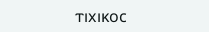ⲧⲓⲭⲓⲕⲟⲥ